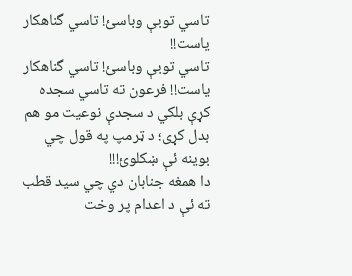تاسي توبې وباسئ! تاسي گناهکار یاست!!
تاسي توبې وباسئ! تاسي گناهکار یاست!! فرعون ته تاسي سجده کړې بلکي د سجدې نوعیت مو هم بدل کړی؛ د ټرمپ په قول چي بوینه ئې ښکلوئ!!!
دا همغه جنابان دي چي سید قطب ته ئې د اعدام پر وخت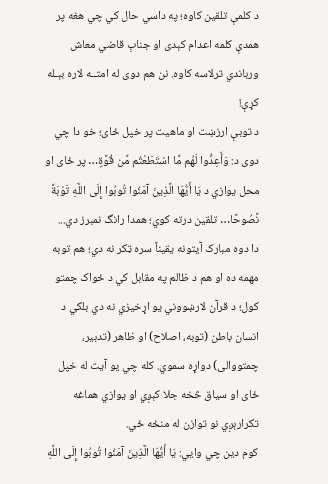د کلمې تلقین کاوه؛ په داسي حال کي چي هغه پر همدې کلمه اعدام کېدی او جنابِ قاضي معاش ورباندي ترلاسه کاوه. نن هم دوی له امتــه لاره بېـله کړې!
د توبې ارزښت او ماهیت پر خپل ځای؛ خو دا چي دوی د: وَأَعِدُّوا لَهُم مَّا اسْتَطَعْتُم مِّن قُوَّةٍ… پر ځای او محل یوازي د يَا أَيُّهَا الَّذِينَ آمَنُوا تُوبُوا إِلَى اللَّهِ تَوْبَةً نَّصُوحًا… تلقین درته کوي؛ همدا رانگ نمبرز دي...
دا دوه مبارک آیتونه یقیناً سره ټکر نه دي؛ هم توبه مهمه ده او هم د ظالم په مقابل کي د ځواک چمتو کول؛ د قرآن لارښووني یو اړخیزي نه دي بلکي د انسان باطن (توبه، اصلاح) او ظاهر (تدبیر، چمتووالی) دواړه سموي. کله چي یو آیت له خپل ځای او سیاق څخه جلا کېږي او یوازي هماغه تکرارېږي نو توازن له منځه ځي.
کوم دین چي وايي: يَا أَيُّهَا الَّذِينَ آمَنُوا تُوبُوا إِلَى اللَّهِ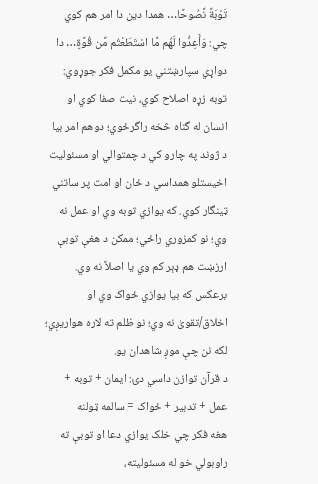تَوْبَةً نَّصُوحًا… همدا دین دا امر هم کوي چي: وَأَعِدُّوا لَهُم مَّا اسْتَطَعْتُم مِّن قُوَّةٍ… دا دواړي سپارښتني یو مکمل فکر جوړوي: توبه زړه اصلاح کوي، نیت صفا کوي او انسان له گناه څخه راگرځوي؛ دوهم امر بیا د ژوند په چارو کي د چمتوالي او مسئولیت اخیستلو همداسي د ځان او امت پر ساتني ټینگار کوي. که یوازي توبه وي او عمل نه وي؛ نو کمزوري راځي؛ ممکن د هغې توبې ارزښت هم ډېر کم وي یا اصلاً نه وي. برعکس که بیا یوازي ځواک وي او اخلاق/تقویٰ نه وي؛ نو ظلم ته لاره هواریږي؛ لکه نن چې موږ شاهدان یو.
د قرآن توازن داسي دئ: ایمان + توبه + عمل + تدبیر + ځواک = سالمه ټولنه
هغه فکر چي خلک یوازي دعا او توبې ته راوبولي خو له مسئولیته،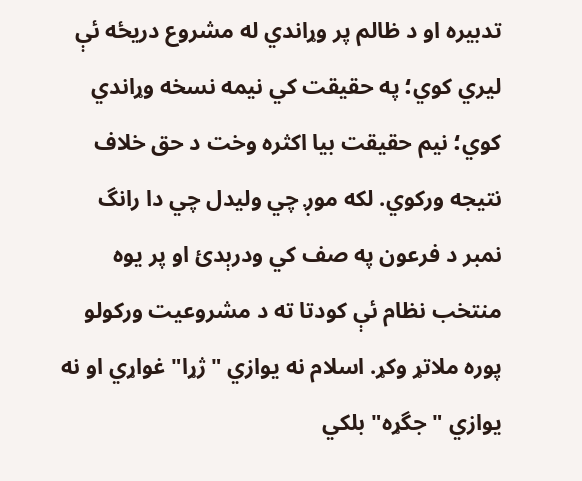تدبیره او د ظالم پر وړاندي له مشروع دریځه ئې لیري کوي؛ په حقیقت کي نیمه نسخه وړاندي کوي؛ نیم حقیقت بیا اکثره وخت د حق خلاف نتیجه ورکوي. لکه موږ چي ولیدل چي دا رانگ نمبر د فرعون په صف کي ودرېدئ او پر یوه منتخب نظام ئې کودتا ته د مشروعیت ورکولو پوره ملاتړ وکړ. اسلام نه یوازي "ژړا" غواړي او نه یوازي "جگړه" بلکي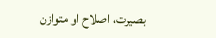بصیرت، اصلاح او متوازن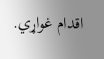اقدام غواړي.